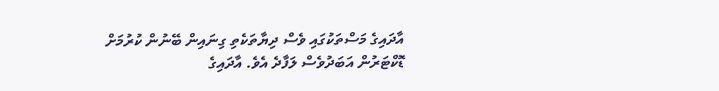އާދައިގެ މަސްތަކުގައި ވެސް ދިޔާތަކެތި ގިނައިން ބޭނުން ކުރުމަށް ޑޮކްޓަރުން އަބަދުވެސް ލަފާދެ އެވެ. އާދައިގެ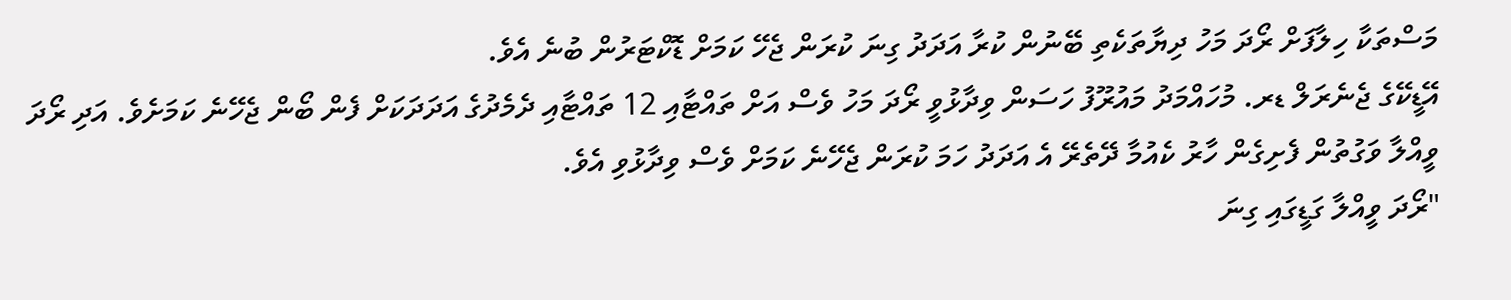މަސްތަކާ ހިލާފަށް ރޯދަ މަހު ދިޔާތަކެތި ބޭނުން ކުރާ އަދަދު ގިނަ ކުރަން ޖެހޭ ކަމަށް ޑޮކްޓަރުން ބުނެ އެވެ.
އޭޑީކޭގެ ޖެނެރަލް ޑރ. މުހައްމަދު މައުރޫފު ހަސަން ވިދާޅުވީ ރޯދަ މަހު ވެސް އަށް ތައްޓާއި 12 ތައްޓާއި ދެމެދުގެ އަދަދަކަށް ފެން ބޯން ޖެހޭނެ ކަމަށެވެ. އަދި ރޯދަ ވީއްލާ ވަގުތުން ފެށިގެން ހާރު ކެއުމާ ދޭތެރޭ އެ އަދަދު ހަމަ ކުރަން ޖެހޭނެ ކަމަށް ވެސް ވިދާޅުވި އެވެ.
"ރޯދަ ވީއްލާ ގަޑީގައި ގިނަ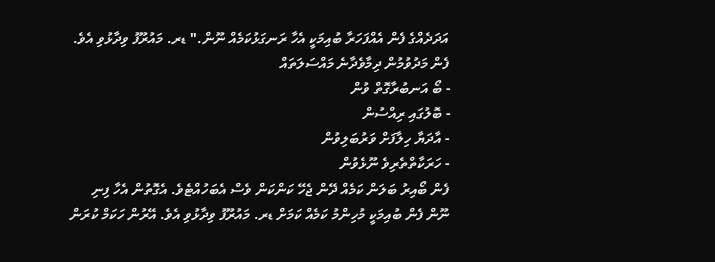އަދަދެއްގެ ފެން އެއްފަހަރާ ބުއިމަކީ އެހާ ރަނގަޅުކަމެއް ނޫން." ޑރ. މައުރޫފު ވިދާޅުވި އެވެ.
ފެން މަދުވުމުން ދިމާވެދާނެ މައްސަލަތައް
- ބޯ އަނބުރާގޮތް ވުން
- ބޮލުގައި ރިއްސުން
- އާދަޔާ ހިލާފަށް ވަރުބަލިވުން
- ހަރަކާތްތެރިވެ ނޫޅެވުން
ފެން ބޯއިރު ބަލަން ކަމެއް ދޭން ޖެހޭ ކަންކަން ވެސް އެބަހުއްޓެވެ. އެގޮތުން އެހާ ފިނި ނޫން ފެން ބުއިމަކީ މުހިންމު ކަމެއް ކަމަށް ޑރ. މައުރޫފު ވިދާޅުވި އެވެ. އޭރުން ހަކަމް ކުރަން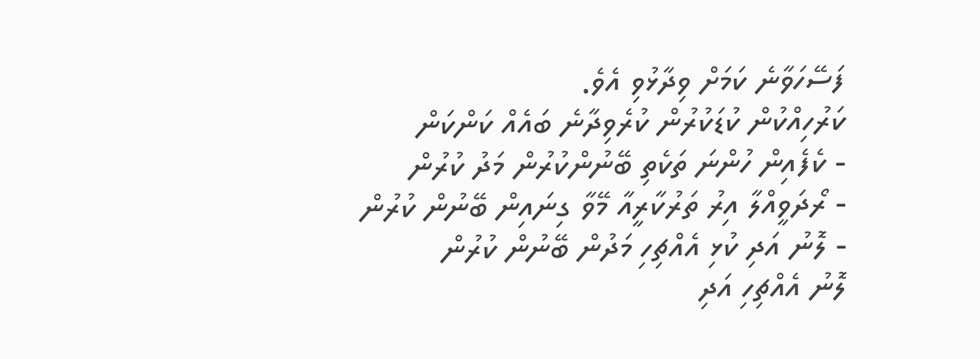ފަސޭހަވާނެ ކަމަށް ވިދާޅުވި އެވެ.
ކަރުހިއްކުން ކުޑަކުރުން ކުރެވިދާނެ ބައެއް ކަންކަން
- ކެފެއިން ހުންނަ ތަކެތި ބޭނުންކުރުން މަދު ކުރުން
- ރޯދަވީއްލާ އިރު ތަރުކާރީއާ މޭވާ ގިނައިން ބޭނުން ކުރުން
- ލޮނު އަދި ކުޅި އެއްޗިހި މަދުން ބޭނުން ކުރުން
ލޮނު އެއްޗިހި އަދި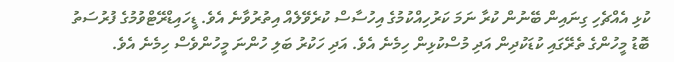ކުޅި އެއްޗެހި ގިނައިން ބޭނުން ކުރާ ނަމަ ކަރުހިއްކުމުގެ އިހުސާސް ކުރެވޭލެއް އިތުރުވާނެ އެވެ. ޑީހައިޑްރޭޓްވުމުގެ ފުރުސަތު ބޮޑު މީހުންގެ ތެރޭގައި ކުޑަކުދިން އަދި މުސްކުޅިން ހިމެނެ އެވެ. އަދި ހަކުރު ބަލި ހުންނަ މީހުންވެސް ހިމެނެ އެވެ.